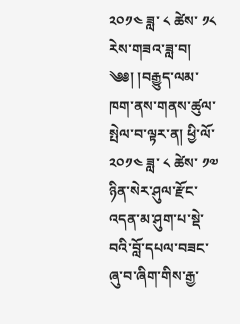༢༠༡༤ ཟླ་ ༨ ཚེས་ ༡༨ རེས་གཟའ་ཟླ་བ།
༄༅། །བརྒྱུད་ལམ་ཁག་ནས་གནས་ཚུལ་སྤེལ་བ་ལྟར་ན། ཕྱི་ལོ་ ༢༠༡༤ ཟླ་ ༨ ཚེས་ ༡༧ ཉིན་སེར་ཤུལ་རྫོང་འདན་མ་ཤུག་པ་སྡེ་བའི་བློ་དཔལ་བཟང་ཞུ་བ་ཞིག་གིས་རྒྱ་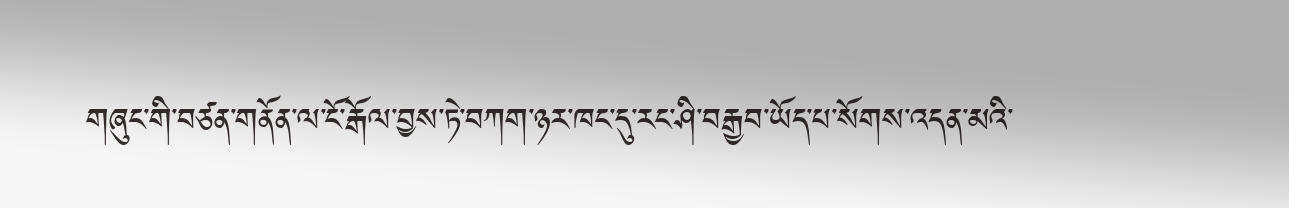གཞུང་གི་བཙན་གནོན་ལ་ངོ་རྒོལ་བྱས་ཏེ་བཀག་ཉར་ཁང་དུ་རང་ཤི་བརྒྱབ་ཡོད་པ་སོགས་འདན་མའི་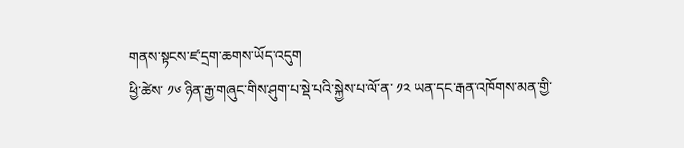གནས་སྟངས་ཛ་དྲག་ཆགས་ཡོད་འདུག
ཕྱི་ཚེས་ ༡༦ ཉིན་རྒྱ་གཞུང་གིས་ཤུག་པ་སྡེ་པའི་སྐྱེས་པ་ལོ་ན་ ༡༢ ཡན་དང་རྒན་འཁོགས་མན་གྱི་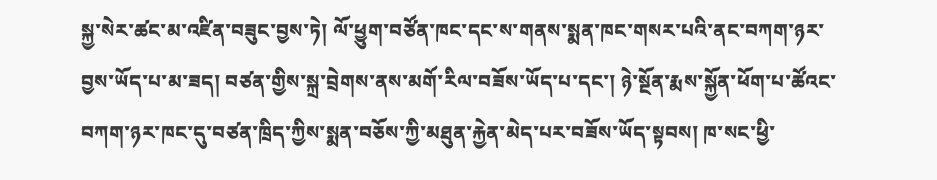སྐྱ་སེར་ཚང་མ་འཛིན་བཟུང་བྱས་ཏེ། ལོ་ཕྱུག་བཙོན་ཁང་དང་ས་གནས་སྨན་ཁང་གསར་པའི་ནང་བཀག་ཉར་བྱས་ཡོད་པ་མ་ཟད། བཙན་གྱིས་སྐྲ་བྲེགས་ནས་མགོ་རིལ་བཟོས་ཡོད་པ་དང་། ཉེ་སྔོན་རྨས་སྐྱོན་ཕོག་པ་ཚོའང་བཀག་ཉར་ཁང་དུ་བཙན་ཁྲིད་ཀྱིས་སྨན་བཅོས་ཀྱི་མཐུན་རྐྱེན་མེད་པར་བཟོས་ཡོད་སྟབས། ཁ་སང་ཕྱི་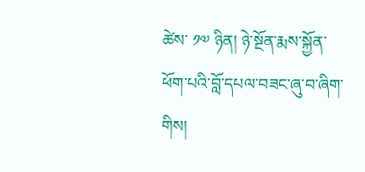ཚེས་ ༡༧ ཉིན། ཉེ་སྔོན་རྨས་སྐྱོན་ཕོག་པའི་བློ་དཔལ་བཟང་ཞུ་བ་ཞིག་གིས།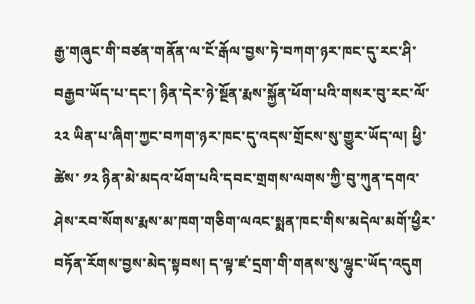རྒྱ་གཞུང་གི་བཙན་གནོན་ལ་ངོ་རྒོལ་བྱས་ཏེ་བཀག་ཉར་ཁང་དུ་རང་ཤི་བརྒྱབ་ཡོད་པ་དང་། ཉིན་དེར་ཉེ་སྔོན་རྨས་སྐྱོན་ཕོག་པའི་གསར་བུ་རང་ལོ་ ༢༢ ཡིན་པ་ཞིག་ཀྱང་བཀག་ཉར་ཁང་དུ་འདས་གྲོངས་སུ་གྱུར་ཡོད་ལ། ཕྱི་ཚེས་ ༡༢ ཉིན་མེ་མདའ་ཕོག་པའི་དབང་གྲགས་ལགས་ཀྱི་བུ་ཀུན་དགའ་ཤེས་རབ་སོགས་རྨས་མ་ཁག་གཅིག་ལའང་སྨན་ཁང་གིས་མདེལ་མགོ་ཕྱིར་བཏོན་རོགས་བྱས་མེད་སྟབས། ད་ལྟ་ཛ་དྲག་གི་གནས་སུ་ལྷུང་ཡོད་འདུག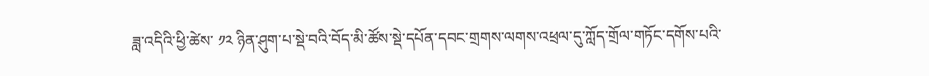ཟླ་འདིའི་ཕྱི་ཚེས་ ༡༢ ཉིན་ཤུག་པ་སྡེ་བའི་བོད་མི་ཚོས་སྡེ་དཔོན་དབང་གྲགས་ལགས་འཕྲལ་དུ་ཀློད་གྲོལ་གཏོང་དགོས་པའི་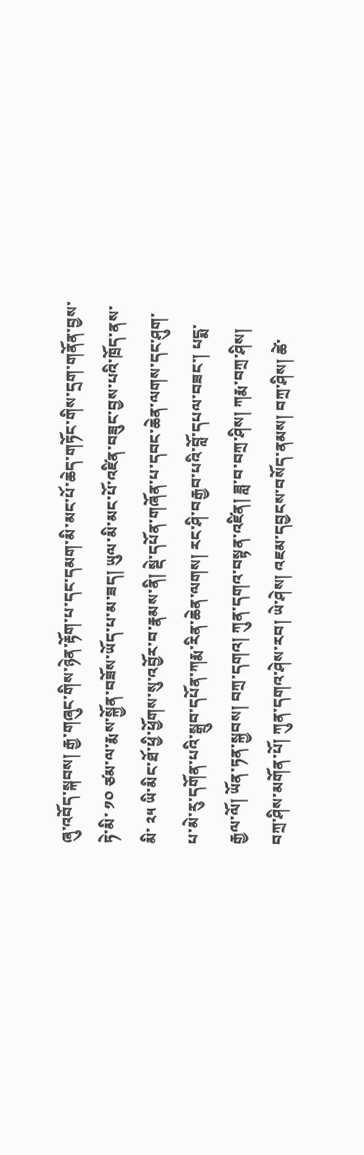ཞུ་འབོད་སྐབས། རྒྱ་གཞུང་གིས་ཉེན་རྟོག་པ་དང་དམག་མི་མང་པོ་ཆེད་གཏོང་གིས་དྲག་གནོན་བྱས་ཏེ་མི་ ༡༠ ཙམ་ལ་རྨས་སྐྱོན་བཟོས་ཡོད་པ་མ་ཟད། ཡུལ་མི་མང་པོ་འཛིན་བཟུང་བྱས་པའི་ཁྲོད་ནས་མི་ ༢༥ ཡི་མིང་ཐོ་ཕྱི་ཕྱོགས་སུ་འབྱོར་བ་རྣམས་ནི། སྡེ་དཔོན་གཞོན་པ་དབང་ཆེན་ལགས་དང་ཤུག་པ་མེ་རུ་དགོན་པའི་སྒྲུབ་དཔོན་ཀརྨ་རིན་ཆེན་ལགས། རང་ཤི་བརྒྱབ་པའི་བློ་དཔལ་བཟང་། པདྨ་རྒྱལ་ལོ། ཡོན་ཏན་སྐྱབས། བཀྲ་དགའ། ཀུན་དགའ་བསྟན་འཛིན། ཟླ་བ་བཀྲ་ཤིས། ཀརྨ་བཀྲ་ཤིས། བཀྲ་ཤིས་མགོན་པོ། ཀུན་དགའ་ཤེས་རབ། ཡེ་ཤེས། འཇམ་དབྱངས་བསོད་ནམས། བཀྲ་ཤིས། ཚེ་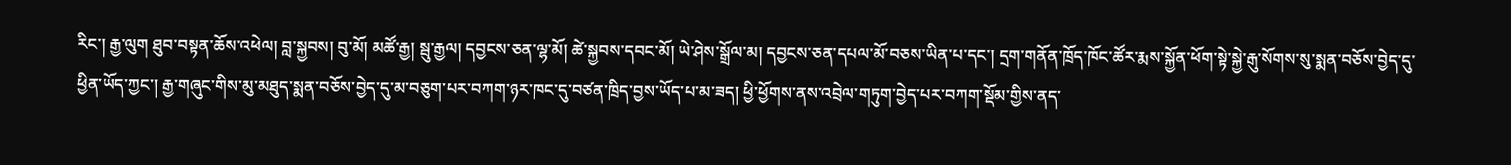རིང་། རྒྱ་ལུག ཐུབ་བསྟན་ཆོས་འཕེལ། བླ་སྐྱབས། བུ་མོ། མཚོ་རྒྱ། སྦུ་རྒྱལ། དབྱངས་ཅན་ལྷ་མོ། ཚེ་སྐྱབས་དབང་མོ། ཡེ་ཤེས་སྒྲོལ་མ། དབྱངས་ཅན་དཔལ་མོ་བཅས་ཡིན་པ་དང་། དྲག་གནོན་ཁྲོད་ཁོང་ཚོར་རྨས་སྐྱོན་ཕོག་སྟེ་སྐྱེ་རྒུ་སོགས་སུ་སྨན་བཅོས་བྱེད་དུ་ཕྱིན་ཡོད་ཀྱང་། རྒྱ་གཞུང་གིས་མུ་མཐུད་སྨན་བཅོས་བྱེད་དུ་མ་བཅུག་པར་བཀག་ཉར་ཁང་དུ་བཙན་ཁྲིད་བྱས་ཡོད་པ་མ་ཟད། ཕྱི་ཕྱོགས་ནས་འབྲེལ་གཏུག་བྱེད་པར་བཀག་སྡོམ་གྱིས་ནད་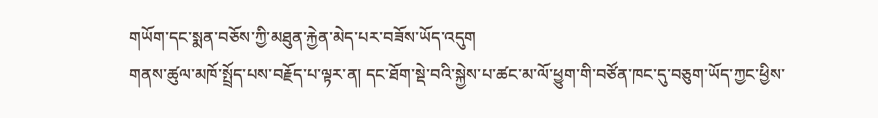གཡོག་དང་སྨན་བཅོས་ཀྱི་མཐུན་རྐྱེན་མེད་པར་བཟོས་ཡོད་འདུག
གནས་ཚུལ་མཁོ་སྤྲོད་པས་བརྗོད་པ་ལྟར་ན། དང་ཐོག་སྡེ་བའི་སྐྱེས་པ་ཚང་མ་ལོ་ཕྱུག་གི་བཙོན་ཁང་དུ་བཅུག་ཡོད་ཀྱང་ཕྱིས་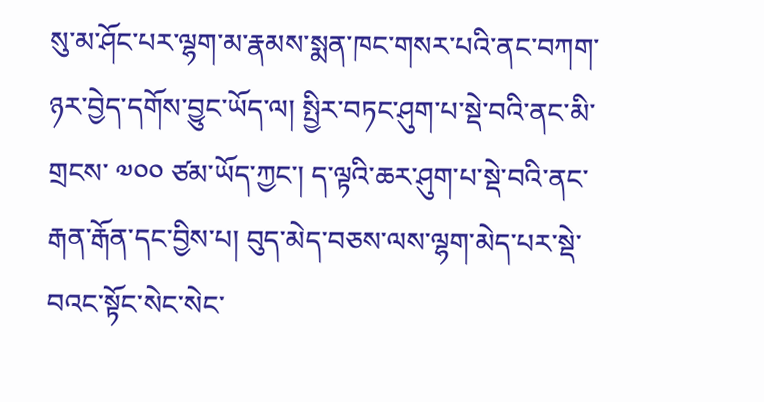སུ་མ་ཤོང་པར་ལྷག་མ་རྣམས་སྨན་ཁང་གསར་པའི་ནང་བཀག་ཉར་བྱེད་དགོས་བྱུང་ཡོད་ལ། སྤྱིར་བཏང་ཤུག་པ་སྡེ་བའི་ནང་མི་གྲངས་ ༧༠༠ ཙམ་ཡོད་ཀྱང་། ད་ལྟའི་ཆར་ཤུག་པ་སྡེ་བའི་ནང་རྒན་རྒོན་དང་བྱིས་པ། བུད་མེད་བཅས་ལས་ལྷག་མེད་པར་སྡེ་བའང་སྟོང་སེང་སེང་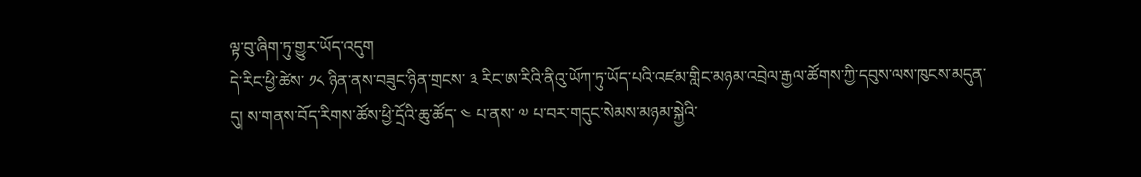ལྟ་བུ་ཞིག་ཏུ་གྱུར་ཡོད་འདུག
དེ་རིང་ཕྱི་ཚེས་ ༡༨ ཉིན་ནས་བཟུང་ཉིན་གྲངས་ ༣ རིང་ཨ་རིའི་ནིའུ་ཡོཀ་ཏུ་ཡོད་པའི་འཛམ་གླིང་མཉམ་འབྲེལ་རྒྱལ་ཚོགས་ཀྱི་དབུས་ལས་ཁུངས་མདུན་དུ། ས་གནས་བོད་རིགས་ཚོས་ཕྱི་དྲོའི་ཆུ་ཚོད་ ༤ པ་ནས་ ༧ པ་བར་གདུང་སེམས་མཉམ་སྐྱེའི་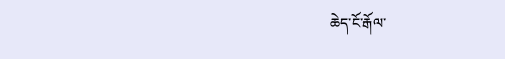ཆེད་ངོ་རྒོལ་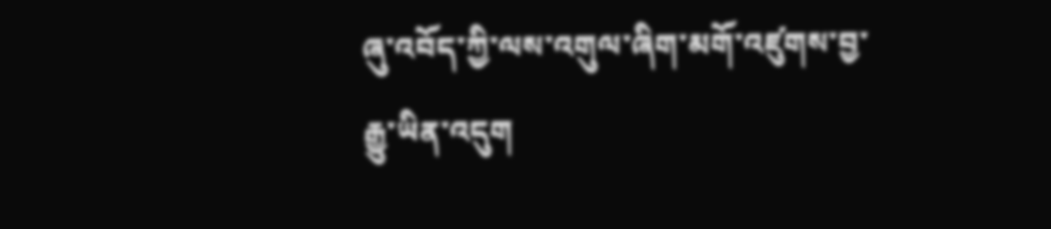ཞུ་འབོད་ཀྱི་ལས་འགུལ་ཞིག་མགོ་འཛུགས་བྱ་རྒྱུ་ཡིན་འདུག